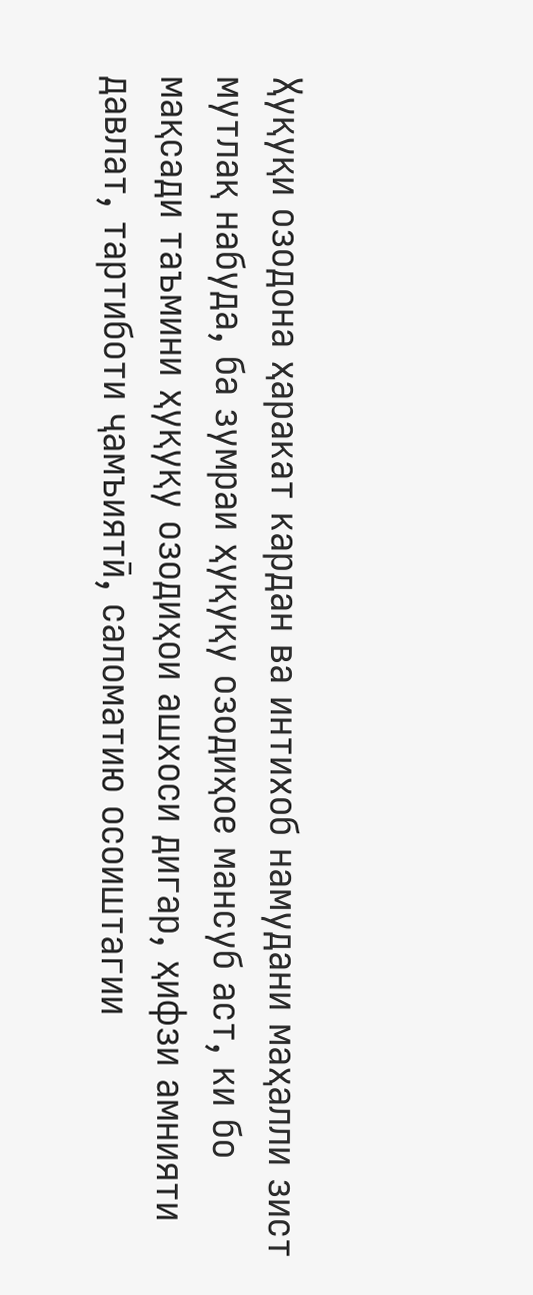Ҳуқуқи озодона ҳаракат кардан ва интихоб намудани маҳалли зист мутлақ набуда, ба зумраи ҳуқуқу озодиҳое мансуб аст, ки бо мақсади таъмини ҳуқуқу озодиҳои ашхоси дигар, ҳифзи амнияти давлат, тартиботи ҷамъиятӣ, саломатию осоиштагии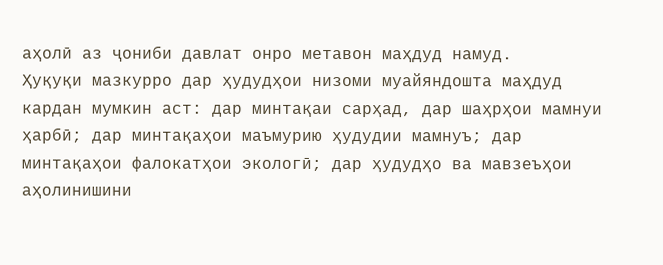аҳолӣ аз ҷониби давлат онро метавон маҳдуд намуд.
Ҳуқуқи мазкурро дар ҳудудҳои низоми муайяндошта маҳдуд кардан мумкин аст: дар минтақаи сарҳад, дар шаҳрҳои мамнуи ҳарбӣ; дар минтақаҳои маъмурию ҳудудии мамнуъ; дар минтақаҳои фалокатҳои экологӣ; дар ҳудудҳо ва мавзеъҳои аҳолинишини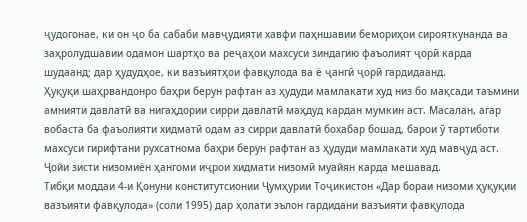ҷудогонае, ки он ҷо ба сабаби мавҷудияти хавфи паҳншавии бемориҳои сирояткунанда ва заҳролудшавии одамон шартҳо ва реҷаҳои махсуси зиндагию фаъолият ҷорӣ карда шудаанд; дар ҳудудҳое, ки вазъиятҳои фавқулода ва ё ҷангӣ ҷорӣ гардидаанд.
Ҳуқуқи шаҳрвандонро баҳри берун рафтан аз ҳудуди мамлакати худ низ бо мақсади таъмини амнияти давлатӣ ва нигаҳдории сирри давлатӣ маҳдуд кардан мумкин аст. Масалан, агар вобаста ба фаъолияти хидматӣ одам аз сирри давлатӣ бохабар бошад, барои ӯ тартиботи махсуси гирифтани рухсатнома баҳри берун рафтан аз ҳудуди мамлакати худ мавҷуд аст. Ҷойи зисти низомиён ҳангоми иҷрои хидмати низомӣ муайян карда мешавад.
Тибқи моддаи 4-и Қонуни конститутсионии Ҷумҳурии Тоҷикистон «Дар бораи низоми ҳуқуқии вазъияти фавқулода» (соли 1995) дар ҳолати эълон гардидани вазъияти фавқулода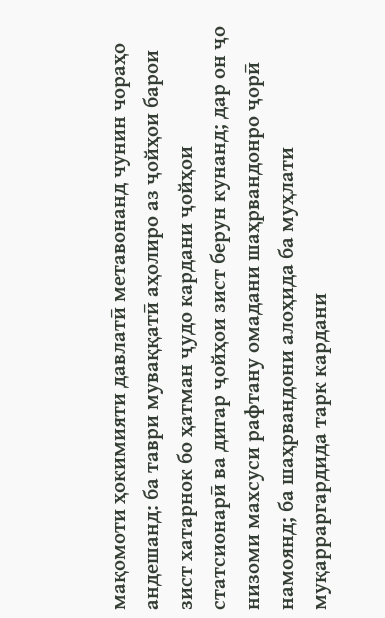мақомоти ҳокимияти давлатӣ метавонанд чунин чораҳо андешанд: ба таври муваққатӣ аҳолиро аз ҷойҳои барои зист хатарнок бо ҳатман ҷудо кардани ҷойҳои статсионарӣ ва дигар ҷойҳои зист берун кунанд; дар он ҷо низоми махсуси рафтану омадани шаҳрвандонро ҷорӣ намоянд; ба шаҳрвандони алоҳида ба муҳлати муқарраргардида тарк кардани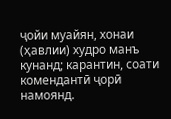ҷойи муайян, хонаи (ҳавлии) худро манъ кунанд; карантин, соати комендантӣ ҷорӣ намоянд.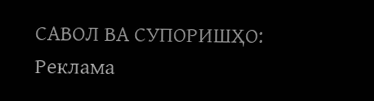САВОЛ ВА СУПОРИШҲО:
Реклама